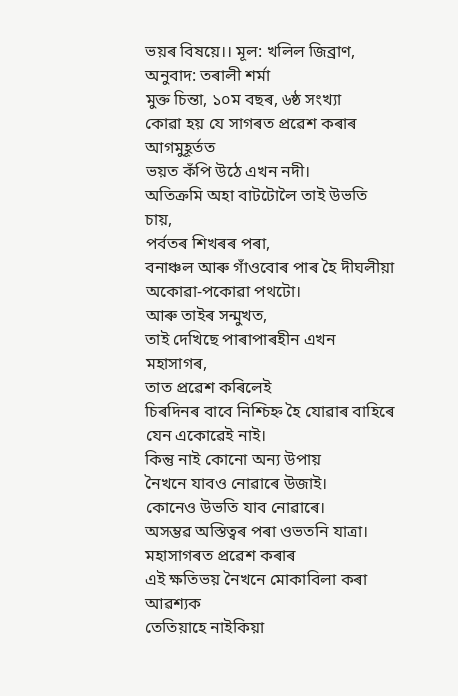ভয়ৰ বিষয়ে।। মূল: খলিল জিব্ৰাণ, অনুবাদ: তৰালী শৰ্মা
মুক্ত চিন্তা, ১০ম বছৰ, ৬ষ্ঠ সংখ্যা
কোৱা হয় যে সাগৰত প্ৰৱেশ কৰাৰ আগমুহূৰ্তত
ভয়ত কঁপি উঠে এখন নদী।
অতিক্ৰমি অহা বাটটোলৈ তাই উভতি চায়,
পৰ্বতৰ শিখৰৰ পৰা,
বনাঞ্চল আৰু গাঁওবোৰ পাৰ হৈ দীঘলীয়া অকোৱা-পকোৱা পথটো।
আৰু তাইৰ সন্মুখত,
তাই দেখিছে পাৰাপাৰহীন এখন মহাসাগৰ,
তাত প্ৰৱেশ কৰিলেই
চিৰদিনৰ বাবে নিশ্চিহ্ন হৈ যোৱাৰ বাহিৰে যেন একোৱেই নাই।
কিন্তু নাই কোনো অন্য উপায়
নৈখনে যাবও নোৱাৰে উজাই।
কোনেও উভতি যাব নোৱাৰে।
অসম্ভৱ অস্তিত্বৰ পৰা ওভতনি যাত্ৰা।
মহাসাগৰত প্ৰৱেশ কৰাৰ
এই ক্ষতিভয় নৈখনে মোকাবিলা কৰা আৱশ্যক
তেতিয়াহে নাইকিয়া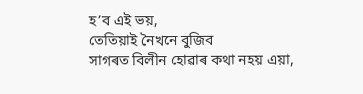হ’ব এই ভয়,
তেতিয়াই নৈখনে বুজিব
সাগৰত বিলীন হোৱাৰ কথা নহয় এয়া,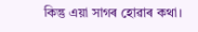কিন্তু এয়া সাগৰ হোৱাৰ কথা।